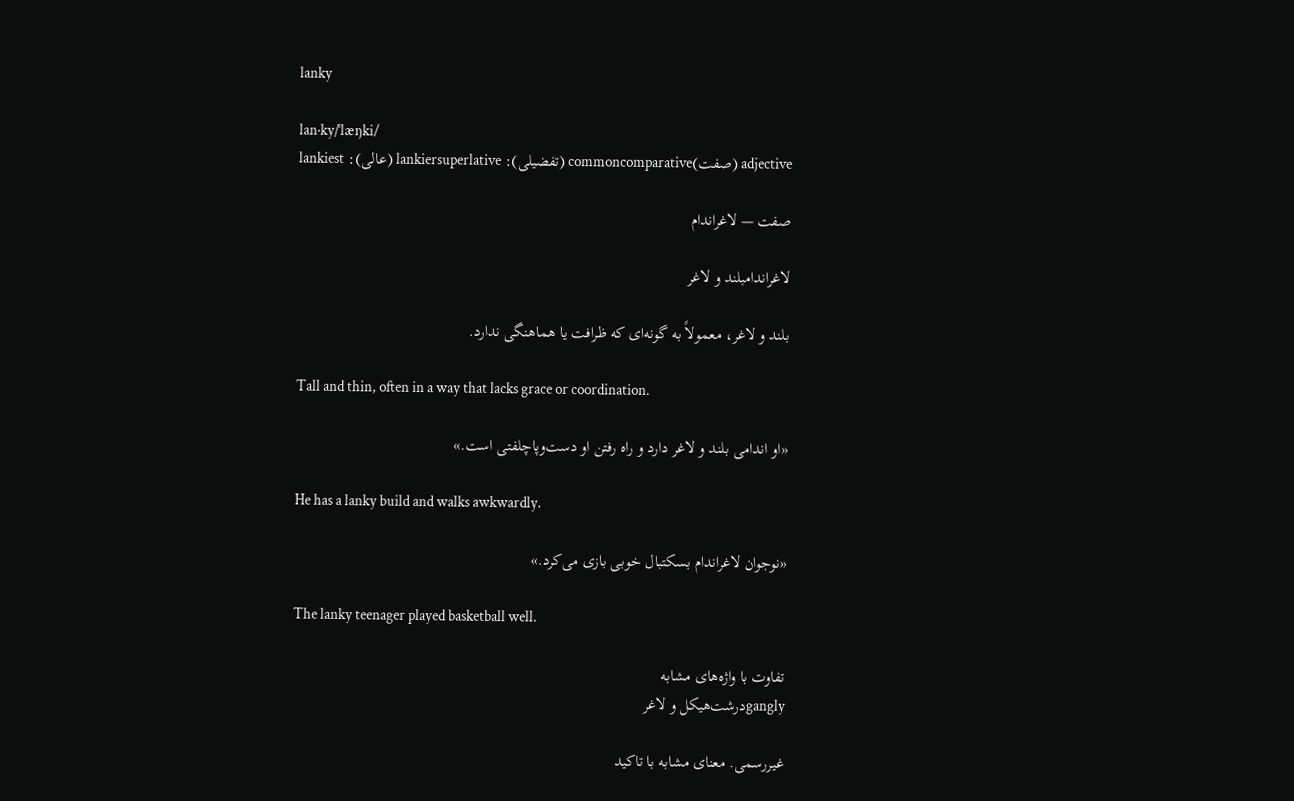lanky

lan·ky/ˈlæŋki/
adjective (صفت)commoncomparative (تفضیلی): lankiersuperlative (عالی): lankiest

صفت — لاغراندام

لاغراندامبلند و لاغر

بلند و لاغر، معمولاً به گونه‌ای که ظرافت یا هماهنگی ندارد.

Tall and thin, often in a way that lacks grace or coordination.

«او اندامی بلند و لاغر دارد و راه رفتن او دست‌وپاچلفتی است.»

He has a lanky build and walks awkwardly.

«نوجوان لاغراندام بسکتبال خوبی بازی می‌کرد.»

The lanky teenager played basketball well.

تفاوت با واژه‌های مشابه
ganglyدرشت‌هیکل و لاغر

غیررسمی. معنای مشابه با تاکید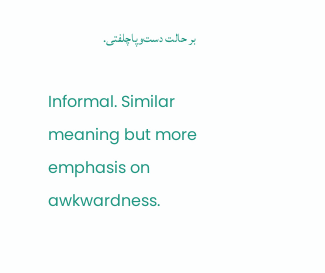بر حالت دست‌وپاچلفتی.

Informal. Similar meaning but more emphasis on awkwardness.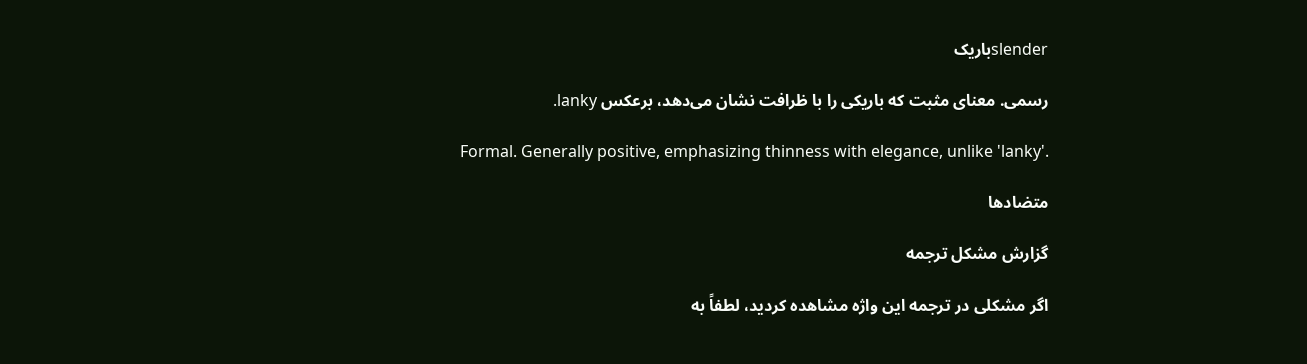slenderباریک

رسمی. معنای مثبت که باریکی را با ظرافت نشان می‌دهد، برعکس lanky.

Formal. Generally positive, emphasizing thinness with elegance, unlike 'lanky'.

متضادها

گزارش مشکل ترجمه

اگر مشکلی در ترجمه این واژه مشاهده کردید، لطفاً به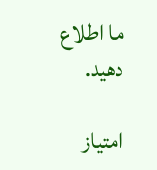ما اطلاع دهید.

امتیاز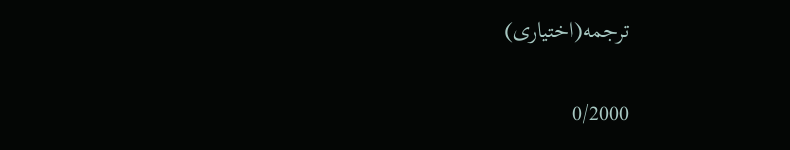ترجمه(اختیاری)

0/2000